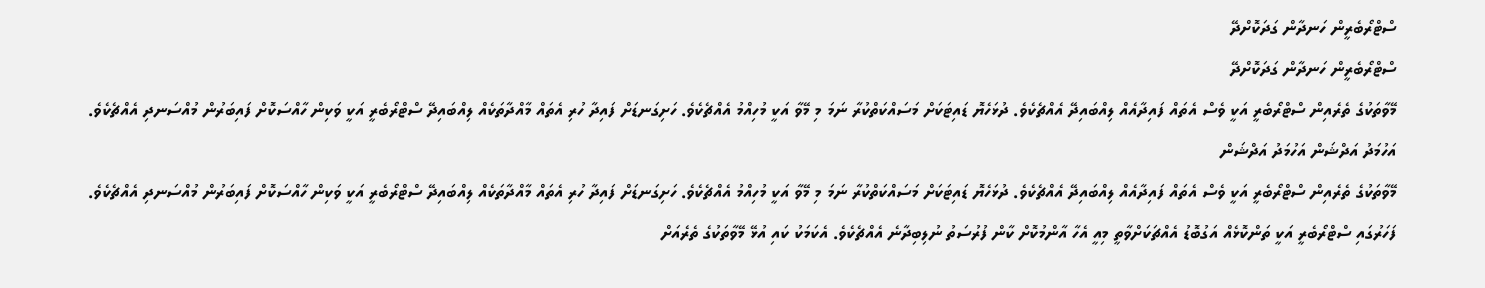ސްޓްރޯބެރީން ހަނދާން ގަދަކޮށްދޭ
ސްޓްރޯބެރީން ހަނދާން ގަދަކޮށްދޭ
މޭވާތަކުގެ ތެރެއިން ސްޓްރޯބެރީ އަކީ ވެސް އެތައް ފައިދާއެއް ލިއްބައިދޭ އެއްޗެކެވެ. ދުޅަހެޔޮ ޑައިޓަކަށް މަސައްކަތްކުރާ ނަމަ މި މޭވާ އަކީ މުހިއްމު އެއްޗެކެވެ. ހަށިގަނޑަށް ފައިދާ ހުރި އެތައް މާއްދާތަކެއް ލިއްބައިދޭ ސްޓްރޯބެރީ އަކީ ވަކިން ހާއްސަކޮށް ފައިބަރުން މުއްސަނދި އެއްޗެކެވެ.
އަހުމަދު އަދްޝަން އަހުމަދު އަދްޝަން
މޭވާތަކުގެ ތެރެއިން ސްޓްރޯބެރީ އަކީ ވެސް އެތައް ފައިދާއެއް ލިއްބައިދޭ އެއްޗެކެވެ. ދުޅަހެޔޮ ޑައިޓަކަށް މަސައްކަތްކުރާ ނަމަ މި މޭވާ އަކީ މުހިއްމު އެއްޗެކެވެ. ހަށިގަނޑަށް ފައިދާ ހުރި އެތައް މާއްދާތަކެއް ލިއްބައިދޭ ސްޓްރޯބެރީ އަކީ ވަކިން ހާއްސަކޮށް ފައިބަރުން މުއްސަނދި އެއްޗެކެވެ.
ފަހަރުގައި ސްޓްރޯބެރީ އަކީ ތަންކޮޅެއް އަގުބޮޑު އެއްޗަކަށްވާތީ މިއީ އެހާ އާންމުކޮށް ކާން ފުރުސަތު ނުލިބިދާނެ އެއްޗެކެވެ. އެކަމަކު ކައި އުޅޭ މޭވާތަކުގެ ތެރެއަށް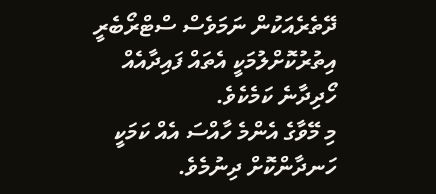ދޭތެރެއަކުން ނަމަވެސް ސްޓްރޯބެރީ އިތުރުކޮށްލުމަކީ އެތައް ފައިދާއެއް ހޯދިދާނެ ކަމެކެވެ.
މި މޭވާގެ އެންމެ ހާއްސަ އެއް ކަމަކީ ހަނދާންކޮށް ދިނުމެވެ.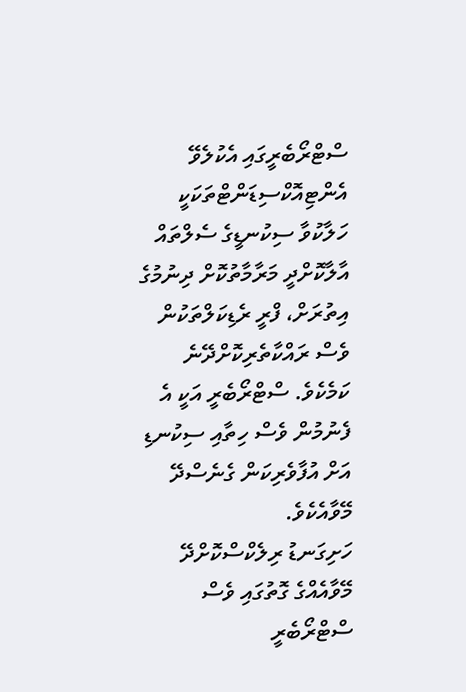ސްޓްރޯބެރީގައި އެކުލެވޭ އެންޓިއޮކްސިޑަންޓްތަކަކީ ހަލާކުވާ ސިކުނޑީގެ ސެލްތައް އާލާކޮށްދީ މަރާމާތުކޮށް ދިނުމުގެ އިތުރަށް، ފްރީ ރެޑިކަލްތަކުން ވެސް ރައްކާތެރިކޮށްދޭނެ ކަމެކެވެ. ސްޓްރޯބެރީ އަކީ އެ ފެނުމުން ވެސް ހިތާއި ސިކުނޑި އަށް އުފާވެރިކަން ގެނެސްދޭ މޭވާއެކެވެ.
ހަށިގަނޑު ރިލެކްސްކޮށްދޭ މޭވާއެއްގެ ގޮތުގައި ވެސް ސްޓްރޯބެރީ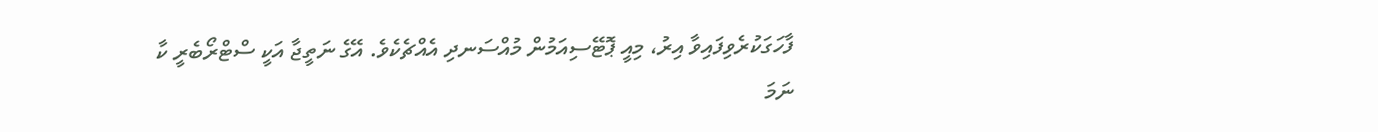ފާހަގަކުރެވިފައިވާ އިރު، މިއީ ޕޮޓޭސިއަމުން މުއްސަނދި އެއްޗެކެވެ. އޭގެ ނަތީޖާ އަކީ ސްޓްރޯބެރީ ކާ ނަމަ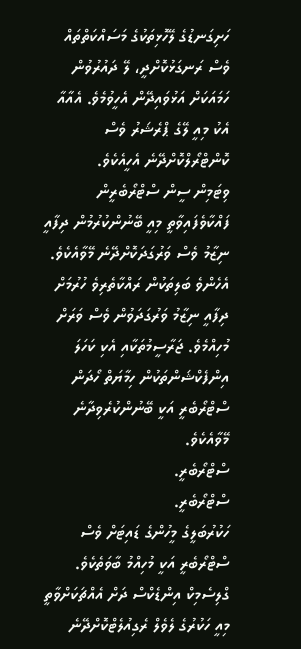ހަށިގަނޑުގެ ލޭހޮޅިތަކުގެ މަސައްކަތްތައް ވެސް ރަނގަޅުކޮށްދީ، ލޭ ދައުރުވުން ހަމައަކަށް އަޅުވައިދޭން އެހީވުމެވެ. އެއާއާ އެކު މިއީ ލޭގެ ޕްރެޝަރު ވެސް ކޮންޓްރޯލްކޮށްދޭނެ އެހީއެކެވެ.
ވިޓަމިން ސީން ސްޓްރޯބެރީން ފައްކާވެފައިވާތީ މިއީ ބޭނުންކުރުމުން ދިފާއީ ނިޒާމު ވެސް ވަރުގަދަކޮށްދޭނެ މޭވާއެކެވެ. އެހެންވެ ބަލިތަކުން ރައްކާތެރިވެ ހުރުމަށް ދިފާއީ ނިޒާމު ވަރުގަދަވުން ވެސް ވަރަށް މުހިއްމެވެ. ޖަރާސީމުތަކާއި އެކި ކަހަލަ އިންފެކްޝަންތަކުން ހިމާޔަތް ހޯދަން ސްޓްރޯބެރީ އަކީ ބޭނުންކުރެވިދާނެ މޭވާއެކެވެ.
ސްޓްރޯބެރީ.
ސްޓްރޯބެރީ.
ހަކުރުބަލީގެ މީހުންގެ ޑައިޓަށް ވެސް ސްޓްރޯބެރީ އަކީ މުހިއްމު ބާވަތެކެވެ. ގްލިސެމިކް އިންޑެކްސް ދަށް އެއްޗަކަށްވާތީ މިއީ ހަކުރުގެ ލެވެލް ރެގިއުލެޓްކޮށްދޭނެ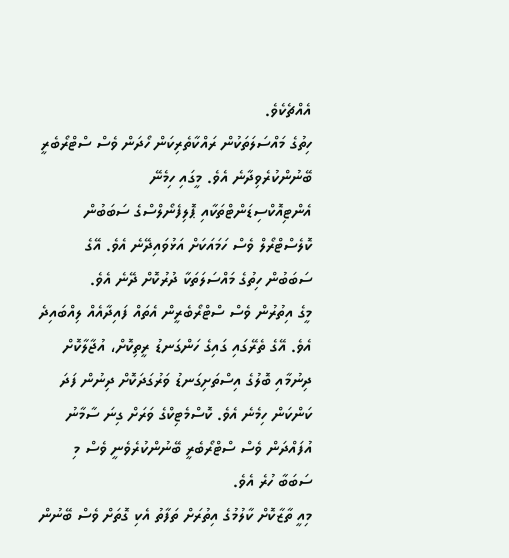އެއްޗެކެވެ.
ހިތުގެ މައްސަލަތަކުން ރައްކާތެރިކަން ހޯދަން ވެސް ސްޓްރޯބެރީ ބޭނުންކުރެވިދާނެ އެވެ. މީގައި ހިމެނޭ އެންޓިއޮކްސިޑަންޓްތަކާއި ޕޮލިފެނޯލްސްގެ ސަބަބުން ކޮލެސްޓްރޯލް ވެސް ހަމައަކަށް އަޅުވައިދޭނެ އެވެ. އޭގެ ސަބަބުން ހިތުގެ މައްސަލަތަކާ ދުރުކޮށް ދޭނެ އެވެ.
މީގެ އިތުރުން ވެސް ސްޓްރޯބެރީން އެތައް ފައިދާއެއް ލިއްބައިދެ އެވެ. އޭގެ ތެރޭގައި ގައިގެ ހަންގަނޑު ރީތިކޮށް، އުޖާލާކޮށް ދިނުމާއި ބޮލުގެ އިސްތަށިގަނޑު ވަރުގަދަކޮށް ދިނުން ފަދަ ކަންކަން ހިމެނެ އެވެ. ކޮސްމެޓިކްގެ ވަރަށް ގިނަ ސާމާނު އުފައްދަން ވެސް ސްޓްރޯބެރީ ބޭނުންކުރެވެނީ ވެސް މި ސަބަބާ ހުރެ އެވެ.
މިއީ ތާޒާކޮށް ކާލުމުގެ އިތުރަށް ތަފާތު އެކި ގޮތަށް ވެސް ބޭނުން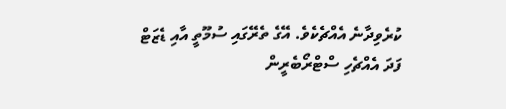ކުރެވިދާނެ އެއްޗެކެވެ. އޭގެ ތެރޭގައި ސުމޫތީ އާއި ޑެޒަޓް ފަދަ އެއްޗެހި ސްޓްރޯބެރީން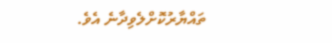ތައްޔާރުކޮށްލެވިދާނެ އެވެ.